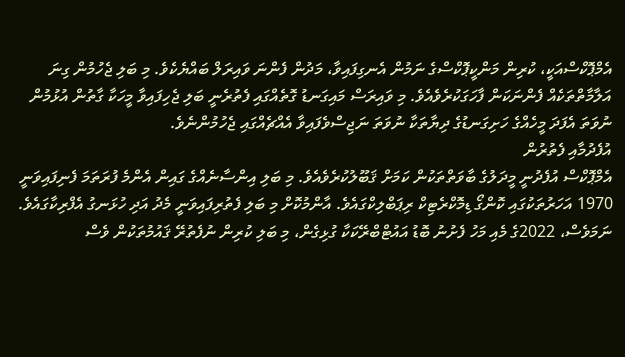އެމްޕޮކްސްއަކީ، ކުރިން މަންކީޕޮކްސްގެ ނަމުން އެނގިފައިވާ، މަދުން ފެންނަ ވައިރަލް ބައްޔެކެވެ. މި ބަލި ޖެހުމުން ގިނަ އަލާމާތްތަކެއް ފެންނަކަން ފާހަގަކުރެވެއެވެ. މި ވައިރަސް މައިގަނޑު ގޮތެއްގައި ފެތުރެނީ ބަލި ޖެހިފައިވާ މީހަކާ ގާތުން އުޅުމުން ނުވަތަ އެފަދަ މީހެއްގެ ހަށިގަނޑުގެ ދިޔާތަކާ ނުވަތަ ނަޖިސްވެފައިވާ އެއްޗެއްގައި ޖެހުމުންނެވެ.
އުފެދުމާއި ފެތުރުން
އެމްޕޮކްސް އުފެދުނީ މީދަލުގެ ބާވަތްތަކުން ކަމަށް ޤަބޫލުކުރެވެއެވެ. މި ބަލި އިންސާނެއްގެ ގައިން އެންމެ ފުރަތަމަ ފެނިފައިވަނީ 1970 އަހަރުތަކުގައި ކޮންގޯ ޑިމޮކްރެޓިކް ރިޕަބްލިކްގައެވެ. އާންމުކޮށް މި ބަލި ފެތުރިފައިވަނީ މެދު އަދި ހުޅަނގު އެފްރިކާގައެވެ. ނަމަވެސް، 2022ގެ މެއި މަހު ފެށުނު ބޮޑު އައުޓްބްރޭކަކާ ގުޅިގެން، މި ބަލި ކުރިން ނުފެތުރޭ ޤައުމުތަކުން ވެސް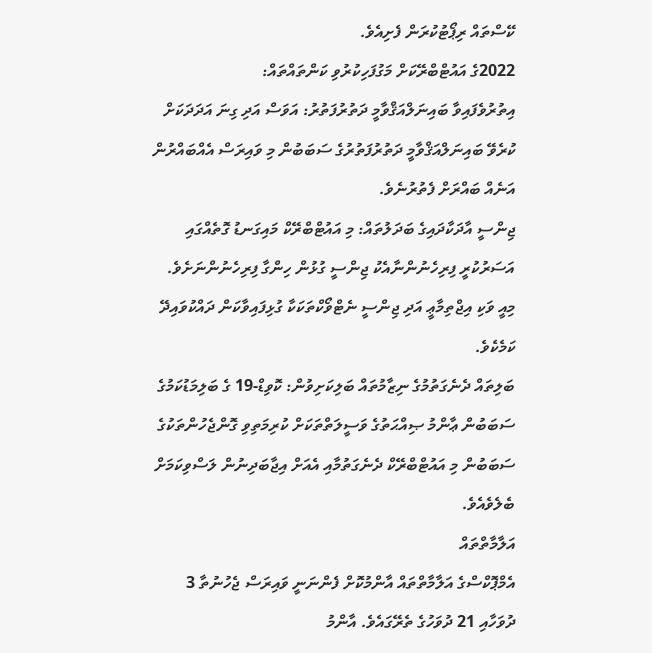ކޭސްތައް ރިޕޯޓުކުރަން ފެށިއެވެ.
2022ގެ އައުޓްބްރޭކަށް މަގުފަހިކުރުވި ކަންތައްތައް:
އިތުރުވެފައިވާ ބައިނަލްއަޤްވާމީ ދަތުރުފަތުރު: އަވަސް އަދި ގިނަ އަދަދަކަށް ކުރެވޭ ބައިނަލްއަޤްވާމީ ދަތުރުފަތުރުގެ ސަބަބުން މި ވައިރަސް އެއްބައްރުން އަނެއް ބައްރަށް ފެތުރުނެވެ.
ޖިންސީ އާދަކާދައިގެ ބަދަލުތައް: މި އައުޓްބްރޭކް މައިގަނޑު ގޮތެއްގައި އަސަރުކުރީ ފިރިހެނުންނާއެކު ޖިންސީ ގުޅުން ހިންގާ ފިރިހެނުންނަށެވެ. މިއީ ވަކި އިޖްތިމާޢީ އަދި ޖިންސީ ނެޓްވޯކްތަކަކާ ގުޅިފައިވާކަން ދައްކުވައިދޭ ކަމެކެވެ.
ބަލިތައް ދެނެގަތުމުގެ ނިޒާމުތައް ބަލިކަށިވުން: ކޮވިޑް-19 ގެ ބަލިމަޑުކަމުގެ ސަބަބުން ޢާންމު ޞިއްޙަތުގެ ވަސީލަތްތަކަށް ކުރިމަތިވި ގޮންޖެހުންތަކުގެ ސަބަބުން މި އައުޓްބްރޭކް ދެނެގަތުމާއި އެއަށް އިޖާބަދިނުން ލަސްވިކަމަށް ބެލެވެއެވެ.
އަލާމާތްތައް
އެމްޕޮކްސްގެ އަލާމާތްތައް އާންމުކޮށް ފެންނަނީ ވައިރަސް ޖެހުނުތާ 3 ދުވަހާއި 21 ދުވަހުގެ ތެރޭގައެވެ. އާންމު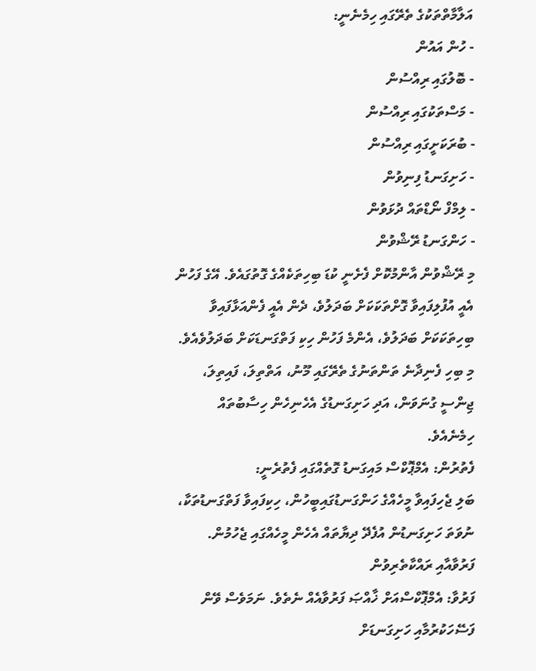އަލާމާތްތަކުގެ ތެރޭގައި ހިމެނެނީ:
- ހުން އައުން
- ބޮލުގައި ރިއްސުން
- މަސްތަކުގައި ރިއްސުން
- ބުރަކަށީގައި ރިއްސުން
- ހަށިގަނޑު ފިނިވުން
- ލިމްފް ނޯޑްތައް ދުޅަވުން
- ހަންގަނޑު ރޭޝްވުން
މި ރޭޝްވުން އާންމުކޮށް ފެށެނީ ކުޑަ ބިހިތަކެއްގެ ގޮތުގައެވެ. އޭގެ ފަހުން އެއީ އުފުލިފައިވާ ގޮށްތަކަކަށް ބަދަލުވެ، ދެން އެއީ ފެންއަޅާފައިވާ ބިހިތަކަކަށް ބަދަލުވެ، އެންމެ ފަހުން ހިކި ފަތްގަނޑަކަށް ބަދަލުވެއެވެ. މި ބިހި ފެނިދާނެ ތަންތަނުގެ ތެރޭގައި މޫނު، އަތްތިލަ، ފައިތިލަ، ޖިންސީ ގުނަވަން، އަދި ހަށިގަނޑުގެ އެހެނިހެން ހިސާބުތައް ހިމެނެއެވެ.
ފެތުރުން: އެމްޕޮކްސް މައިގަނޑު ގޮތެއްގައި ފެތުރެނީ:
ބަލި ޖެހިފައިވާ މީހެއްގެ ހަންގަނޑުގައިބީހުން، ހިކިފައިވާ ފަތްގަނޑުތަކާ، ނުވަތަ ހަށިގަނޑުން އުފެދޭ ދިޔާތައް އެހެން މީހެއްގައި ޖެހުމުން.
ފަރުވާއާއި ރައްކާތެރިވުން
ފަރުވާ: އެމްޕޮކްސްއަށް ޚާއްޞަ ފަރުވާއެއް ނެތެވެ. ނަމަވެސް ވޭން ފަސޭހަކުރުމާއި ހަށިގަނޑަށް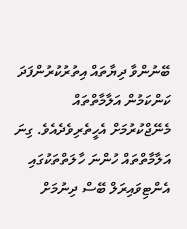ބޭނުންވާ ދިޔާތައް އިތުރުކުރުންފަދަ ކަންކަމުން އަލާމާތްތައް މެނޭޖްކުރުމަށް އެހީތެރިވެދެއެވެ. ގިނަ އަލާމާތްތައް ހުންނަ ހާލަތްތަކުގައި އެންޓިވައިރަލް ބޭސް ދިނުމަށް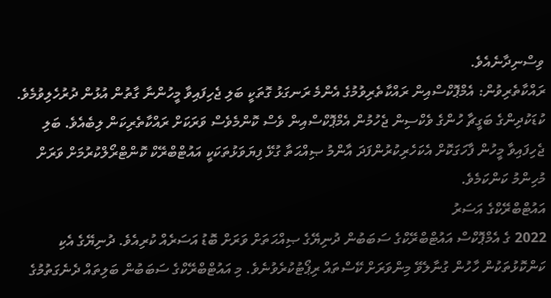ވިސްނިދާނެއެވެ.
ރައްކާތެރިވުން: އެމްޕޮކްސްއިން ރައްކާތެރިވުމުގެ އެންމެ ރަނގަޅު ގޮތަކީ ބަލި ޖެހިފައިވާ މީހުންނާ ގާތުން އުޅުން ދުރުހެލިވުމެވެ. ކުޑަކުދިންގެ ބަގީޗާ ހުންގެ ވެކްސިން ޖެހުމުން އެމްޕޮކްސްއިން ވެސް ކޮންމެވެސް ވަރަކަށް ރައްކާތެރިކަން ލިބެއެވެ. ބަލި ޖެހިފައިވާ މީހުން ފާހަގަކޮށް އެކަހެރިކުރުންފަދަ އާންމު ޞިއްޙަތާ ގުޅޭ ފިޔަވަޅުތަކަކީ އައުޓްބްރޭކް ކޮންޓްރޯލްކުރުމަށް ވަރަށް މުހިންމު ކަންކަމެވެ.
އައުޓްބްރޭކްގެ އަސަރު
2022 ގެ އެމްޕޮކްސް އައުޓްބްރޭކްގެ ސަބަބުން ދުނިޔޭގެ ޞިއްޙަތަށް ވަރަށް ބޮޑު އަސަރެއް ކުރިއެވެ. ދުނިޔޭގެ އެކި ކަންކޮޅުތަކުން ހާހުން ގުނާލެވޭ މިންވަރަށް ކޭސްތައް ރިޕޯޓުކުރެވުނެވެ. މި އައުޓްބްރޭކްގެ ސަބަބުން ބަލިތައް ދެނެގަތުމުގެ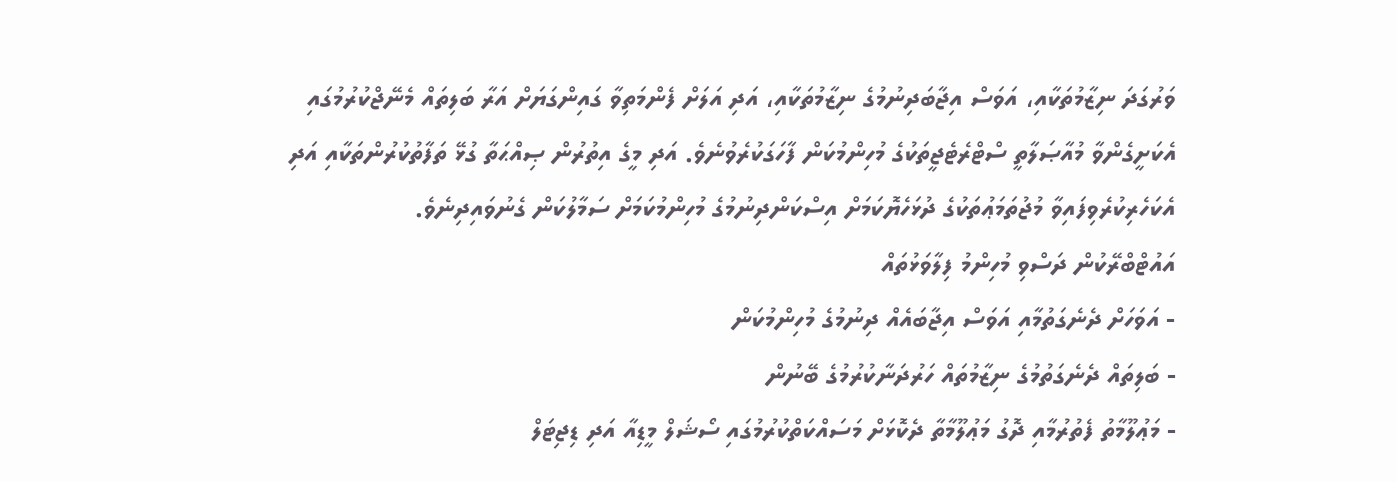ވަރުގަދަ ނިޒާމުތަކާއި، އަވަސް އިޖާބަދިނުމުގެ ނިޒާމުތަކާއި، އަދި އަލަށް ފެންމަތިވާ ގައިންގަޔަށް އަރާ ބަލިތައް މެނޭޖްކުރުމުގައި އެކަށީގެންވާ މުއާޞަލާތީ ސްޓްރެޓެޖީތަކުގެ މުހިންމުކަން ފާހަގަކުރެވުނެވެ. އަދި މީގެ އިތުރުން ޞިއްޙަތާ ގުޅޭ ތަފާތުކުރުންތަކާއި އަދި އެކަހެރިކުރެވިފައިވާ މުޖުތަމަޢުތަކުގެ ދުޅަހެޔޮކަމަށް އިސްކަންދިނުމުގެ މުހިންމުކަމަށް ސަމާލުކަން ގެނުވައިދިނެވެ.
އައުޓްބްރޭކުން ދަސްވި މުހިންމު ފިލާވަޅުތައް
- އަވަހަށް ދެނެގަތުމާއި އަވަސް އިޖާބައެއް ދިނުމުގެ މުހިންމުކަން
- ބަލިތައް ދެނެގަތުމުގެ ނިޒާމުތައް ހަރުދަނާކުރުމުގެ ބޭނުން
- މަޢުލޫމާތު ފެތުރުމާއި ދޮގު މަޢުލޫމާތާ ދެކޮޅަށް މަސައްކަތްކުރުމުގައި ސޯޝަލް މީޑިއާ އަދި ޑިޖިޓަލް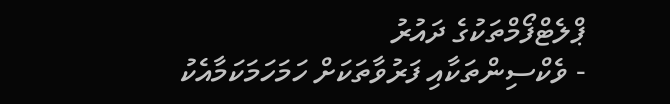ޕްލެޓްފޯމްތަކުގެ ދައުރު
- ވެކްސިންތަކާއި ފަރުވާތަކަށް ހަމަހަމަކަމާއެކު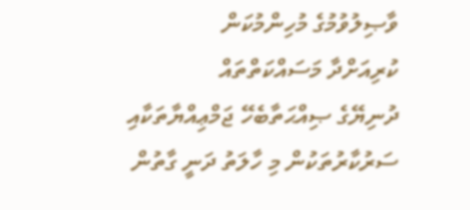ވާޞިލުވުމުގެ މުހިންމުކަން
ކުރިއަށްދާ މަސައްކަތްތައް
ދުނިޔޭގެ ޞިއްޙަތާބެހޭ ޖަމްޢިއްޔާތަކާއި ސަރުކާރުތަކުން މި ހާލަތު ދަނީ ގާތުން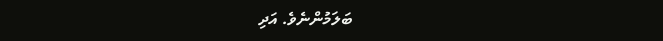ބަލަމުންނެވެ. އަދި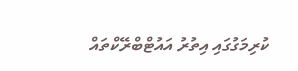ކުރިމަގުގައި އިތުރު އައުޓްބްރޭކްތައް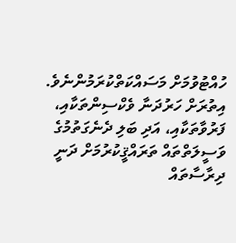ހުއްޓުވުމަށް މަސައްކަތްކުރަމުންނެވެ. އިތުރަށް ހަރުދަނާ ވެކްސިންތަކާއި، ފަރުވާތަކާއި، އަދި ބަލި ދެނެގަތުމުގެ ވަސީލަތްތައް ތަރައްޤީކުރުމަށް ދަނީ ދިރާސާތައް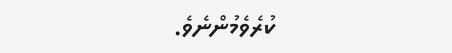ކުރެވެމުންނެވެ.